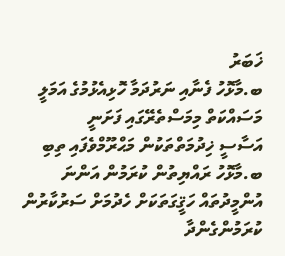ޚަބަރު
ބ.މާޅޮހު ފެނާއި ނަރުދަމާ ހޮޅިއެޅުމުގެ އަމަލީ މަސައްކަތް މިމަސްތެރޭގައި ފަށަނީ
އަސާސީ ޚިދުމަތްތަކުން މަޙްރޫމްވެފައި ތިބި ބ.މާޅޮހު ރައްޔިތުން ކުރަމުން އަންނަ އުންމީދުތައް ހަޤީގަތަކަށް ހެދުމަށް ސަރުކާރުން ކުރަމުންގެންދާ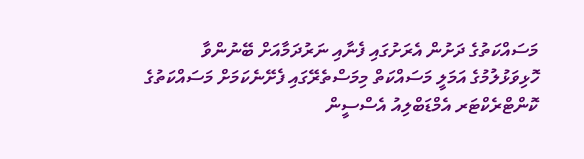މަސައްކަތުގެ ދަށުން އެރަށުގައި ފެނާއި ނަރުދަމާއަށް ބޭނުންވާ ހޮޅިވަޅުލުމުގެ އަމަލީ މަސައްކަތް މިމަސްތެރޭގައި ފެށޭނެކަމަށް މަސައްކަތުގެ ކޮންޓްރެކްޓަރ އެމްޑަބްލިއު އެސްސީން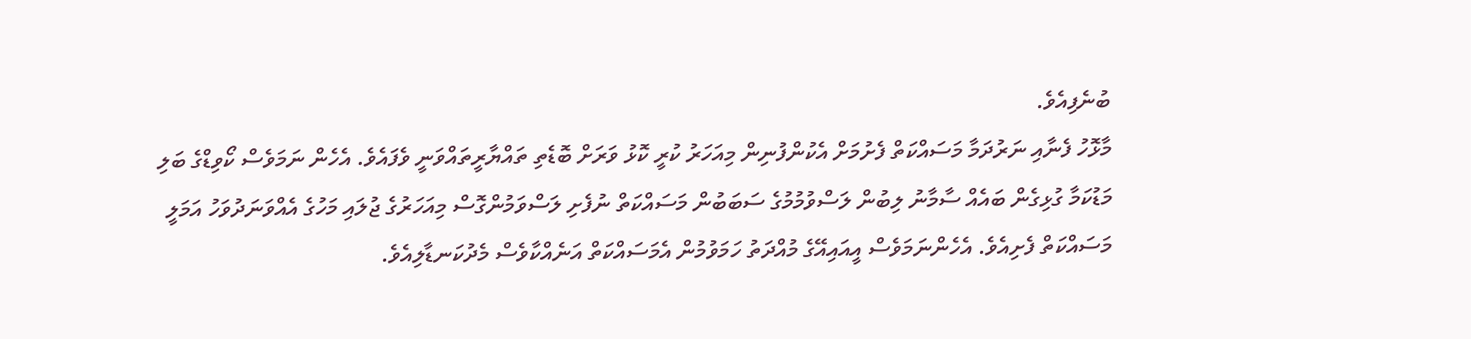ބުނެފިއެވެ.
މާޅޮހު ފެނާއި ނަރުދަމާ މަސައްކަތް ފެށުމަށް އެކުންފުނިން މިއަހަރު ކުރީ ކޮޅު ވަރަށް ބޮޑެތި ތައްޔާރީތައްވަނީ ވެފައެވެ. އެހެން ނަމަވެސް ކޯވިޑްގެ ބަލި މަޑުކަމާ ގުޅިގެން ބައެއް ސާމާނު ލިބުން ލަސްވުމުމުގެ ސަބަބުން މަސައްކަތް ނުފެށި ލަސްވަމުންގޮސް މިއަހަރުގެ ޖުލައި މަހުގެ އެއްވަނަދުވަހު އަމަލީ މަސައްކަތް ފެށިއެވެ. އެހެންނަމަވެސް އީއައިއޭގެ މުއްދަތު ހަމަވުމުން އެމަސައްކަތް އަނެއްކާވެސް މެދުކަނޑާލިއެވެ.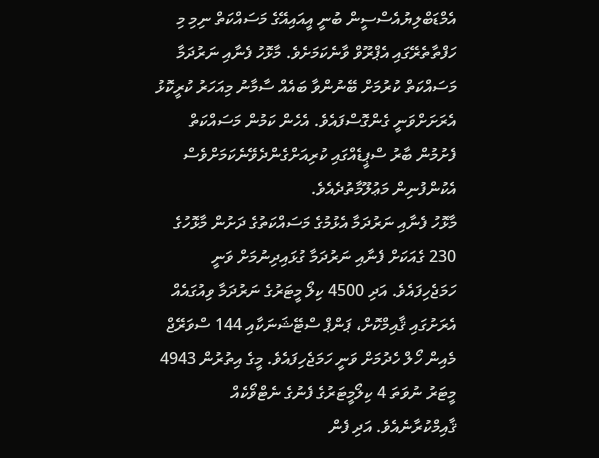އެމްޑަބްލިޔުއެސްސީން ބުނީ އީއައިއޭގެ މަސައްކަތް ނިމި މި ހަފްތާތެރޭގައި އެޕްރޫވް ވާނެކަމަށެވެ. މާޅޮހު ފެނާއި ނަރުދަމާ މަސައްކަތް ކުރުމަށް ބޭނުންވާ ބައެއް ސާމާނު މިއަހަރު ކުރީކޮޅު އެރަށަށްވަނީ ގެންގޮސްފައެވެ. އެހެން ކަމުން މަސައްކަތް ފެށުމުން ބާރު ސްޕީޑެއްގައި ކުރިއަށްގެންދެވޭނެކަމަށްވެސް އެކުންފުނިން މަޢުލޫމާތުދެއެވެ.
މާޅޮހު ފެނާއި ނަރުދަމާ އެޅުމުގެ މަސައްކަތުގެ ދަށުން މާޅޮހުގެ 230 ގެއަކަށް ފެނާއި ނަރުދަމާ ގުޅައިދިނުމަށް ވަނީ ހަމަޖެހިފައެވެ. އަދި 4500 ކިލޯ މީޓަރުގެ ނަރުދަމާ ވިއުގައެއް އެރަށުގައި ޤާއިމްކޮށް، ޕަންޕް ސްޓޭޝަނަކާއި 144 ސްވަރޭޖް މެއިން ހޯލް ހެދުމަށް ވަނީ ހަމަޖެހިފައެވެ. މީގެ އިތުރުން 4943 މީޓަރު ނުވަތަ 4 ކިލޯމީޓަރުގެ ފެނުގެ ނެޓްވޯކެއް ޤާއިމްކުރާނެއެވެ. އަދި ފެން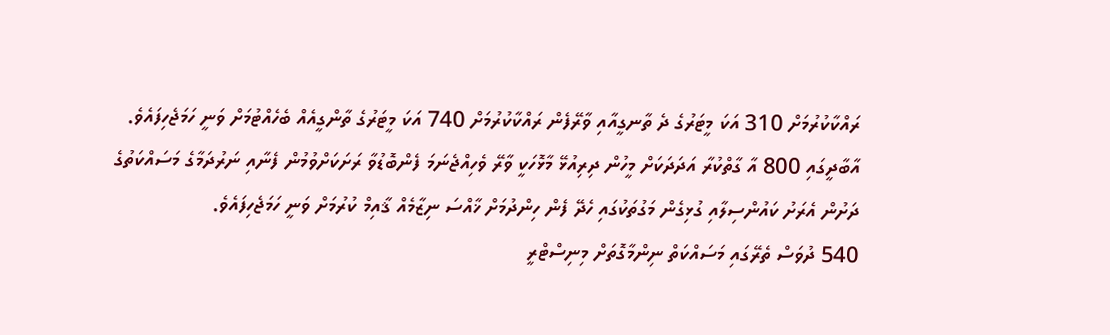ރައްކާކުރުމަށް 310 އަކަ މީޓަރުގެ ދެ ތާނގީއާއި ވާރޭފެން ރައްކާކުރުމަށް 740 އަކަ މީޓަރުގެ ތާންގީއެއް ބެހެއްޓުމަށް ވަނީ ހަމަޖެހިފައެވެ.
އާބާދީގައި 800 އާ ގާތްކުރާ އަދަދަކަށް މީހުން ދިރިއުޅޭ މާޅޮހަކީ ވާރޭ ވެހިއްޖެނަމަ ފެންބޮޑުވާ ރަށަކަށްވުމުން ފެނާއި ނަރުދަމާގެ މަސައްކަތުގެ ދަށުން އެރަށު ކައުންސިލާއި ގުޅިގެން މަގުތަކުގައި ހެދޭ ފެން ހިންދުމަށް ޚާއްސަ ނިޒާމެއް ޤާއިމް ކުރުމަށް ވަނީ ހަމަޖެހިފައެވެ.
540 ދުވަސް ތެރޭގައި މަސައްކަތް ނިންމާގޮތަށް މިނިސްޓްރީ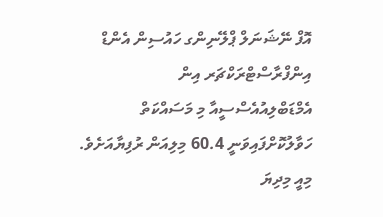އޮފް ނޭޝަނަލް ޕްލޭނިންގ ހައުސިން އެންޑް އިންފްރާސްޓްރަކްޗަރ އިން އެމްޑަބްލިއުއެސްސީއާ މި މަސައްކަތް ހަވާލުކޮށްފައިވަނީ 60.4 މިލިއަން ރުފިޔާއަށެވެ. މިއީ މިދިޔަ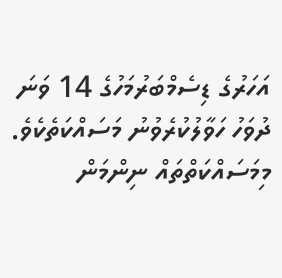އަހަރުގެ ޑިސެމްބަރުމަހުގެ 14 ވަނަ ދުވަހު ހަވާލުކުރެވުނު މަސައްކަތެކެވެ. މިމަސައްކަތްތައް ނިންމަން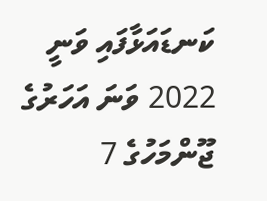ކަނޑައަޅާފައި ވަނީ 2022 ވަނަ އަހަރުގެ ޖޫންމަހުގެ 7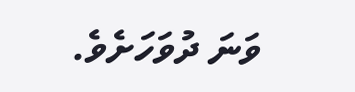ވަނަ ދުވަހަށެވެ.